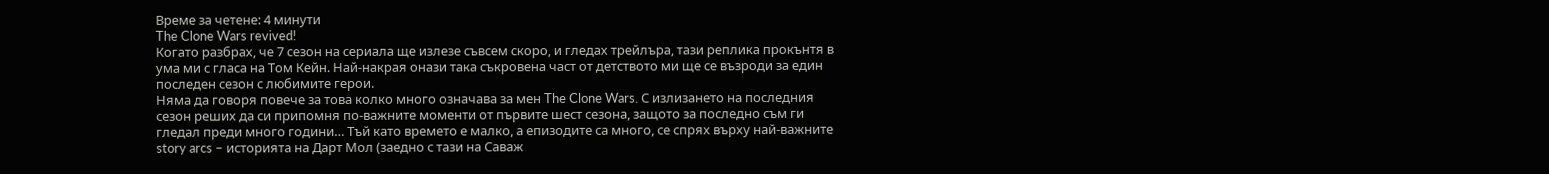Време за четене: 4 минути
The Clone Wars revived!
Когато разбрах, че 7 сезон на сериала ще излезе съвсем скоро, и гледах трейлъра, тази реплика прокънтя в ума ми с гласа на Том Кейн. Най-накрая онази така съкровена част от детството ми ще се възроди за един последен сезон с любимите герои.
Няма да говоря повече за това колко много означава за мен The Clone Wars. С излизането на последния сезон реших да си припомня по-важните моменти от първите шест сезона, защото за последно съм ги гледал преди много години… Тъй като времето е малко, а епизодите са много, се спрях върху най-важните story arcs – историята на Дарт Мол (заедно с тази на Саваж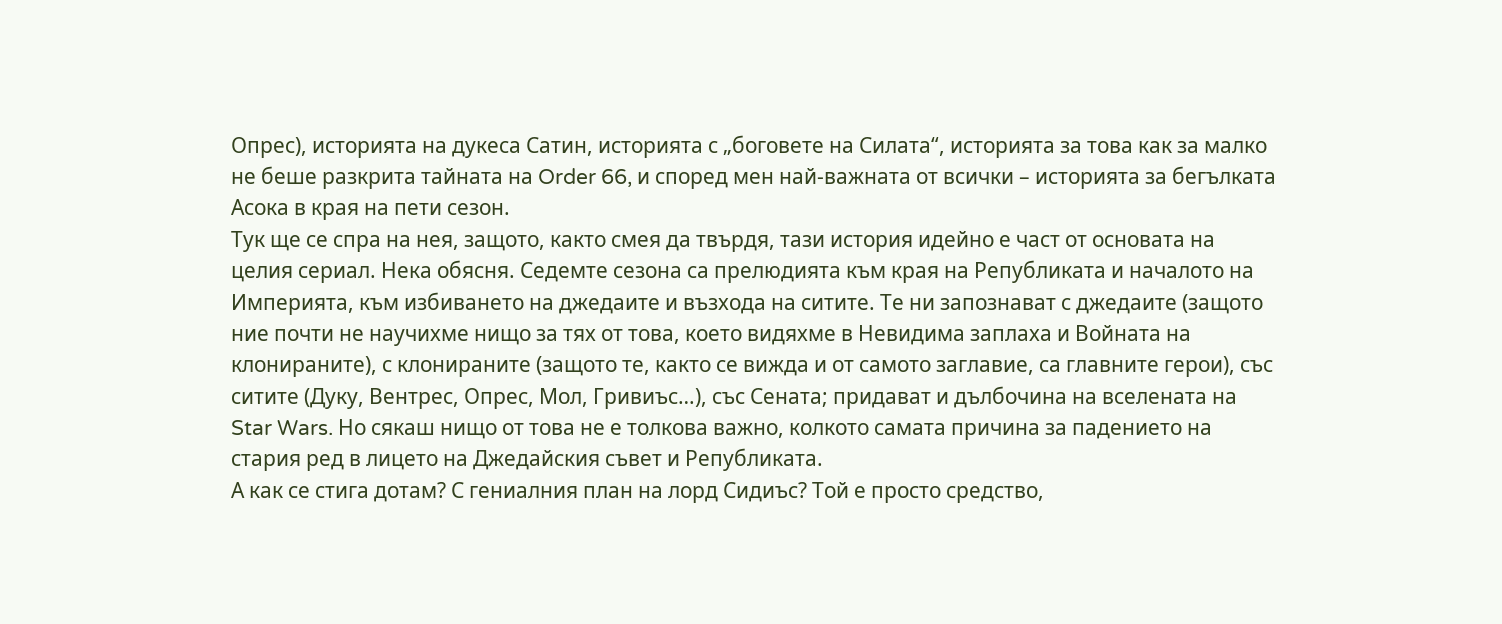Опрес), историята на дукеса Сатин, историята с „боговете на Силата“, историята за това как за малко не беше разкрита тайната на Order 66, и според мен най-важната от всички – историята за бегълката Асока в края на пети сезон.
Тук ще се спра на нея, защото, както смея да твърдя, тази история идейно е част от основата на целия сериал. Нека обясня. Седемте сезона са прелюдията към края на Републиката и началото на Империята, към избиването на джедаите и възхода на ситите. Те ни запознават с джедаите (защото ние почти не научихме нищо за тях от това, което видяхме в Невидима заплаха и Войната на клонираните), с клонираните (защото те, както се вижда и от самото заглавие, са главните герои), със ситите (Дуку, Вентрес, Опрес, Мол, Гривиъс…), със Сената; придават и дълбочина на вселената на Star Wars. Но сякаш нищо от това не е толкова важно, колкото самата причина за падението на стария ред в лицето на Джедайския съвет и Републиката.
А как се стига дотам? С гениалния план на лорд Сидиъс? Той е просто средство,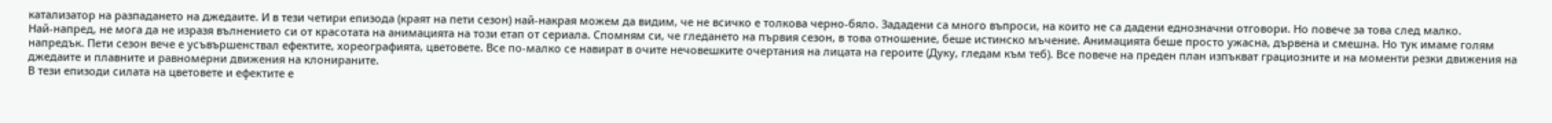катализатор на разпадането на джедаите. И в тези четири епизода (краят на пети сезон) най-накрая можем да видим, че не всичко е толкова черно-бяло. Зададени са много въпроси, на които не са дадени еднозначни отговори. Но повече за това след малко.
Най-напред, не мога да не изразя вълнението си от красотата на анимацията на този етап от сериала. Спомням си, че гледането на първия сезон, в това отношение, беше истинско мъчение. Анимацията беше просто ужасна, дървена и смешна. Но тук имаме голям напредък. Пети сезон вече е усъвършенствал ефектите, хореографията, цветовете. Все по-малко се навират в очите нечовешките очертания на лицата на героите (Дуку, гледам към теб). Все повече на преден план изпъкват грациозните и на моменти резки движения на джедаите и плавните и равномерни движения на клонираните.
В тези епизоди силата на цветовете и ефектите е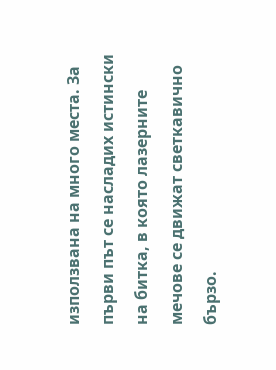използвана на много места. За първи път се насладих истински на битка, в която лазерните мечове се движат светкавично бързо.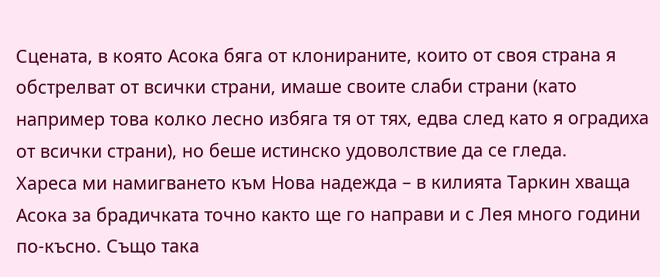Сцената, в която Асока бяга от клонираните, които от своя страна я обстрелват от всички страни, имаше своите слаби страни (като например това колко лесно избяга тя от тях, едва след като я оградиха от всички страни), но беше истинско удоволствие да се гледа.
Хареса ми намигването към Нова надежда – в килията Таркин хваща Асока за брадичката точно както ще го направи и с Лея много години по-късно. Също така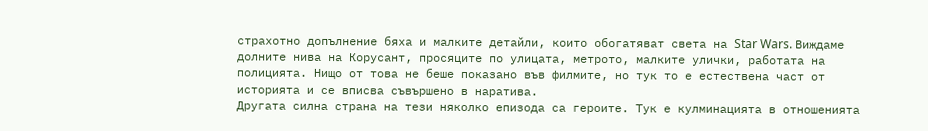страхотно допълнение бяха и малките детайли, които обогатяват света на Star Wars. Виждаме долните нива на Корусант, просяците по улицата, метрото, малките улички, работата на полицията. Нищо от това не беше показано във филмите, но тук то е естествена част от историята и се вписва съвършено в наратива.
Другата силна страна на тези няколко епизода са героите. Тук е кулминацията в отношенията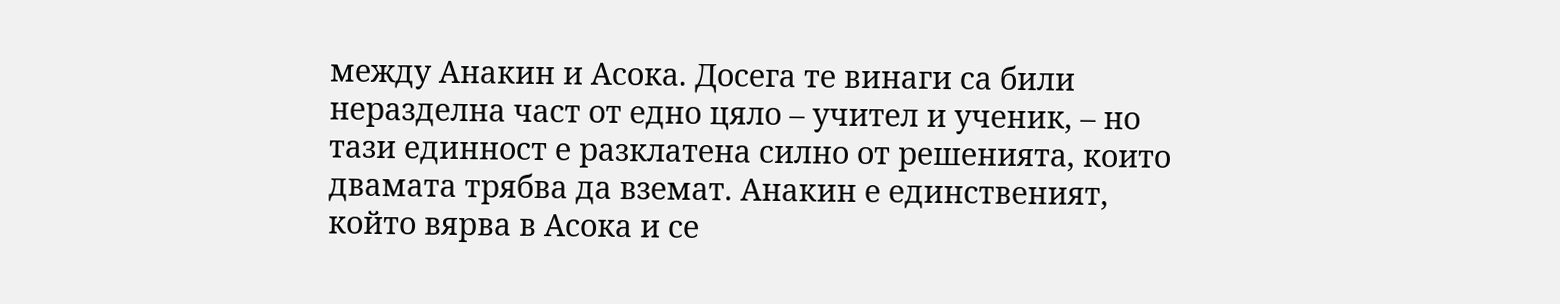между Анакин и Асока. Досега те винаги са били неразделна част от едно цяло – учител и ученик, – но тази единност е разклатена силно от решенията, които двамата трябва да вземат. Анакин е единственият, който вярва в Асока и се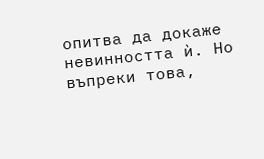опитва да докаже невинността ѝ. Но въпреки това,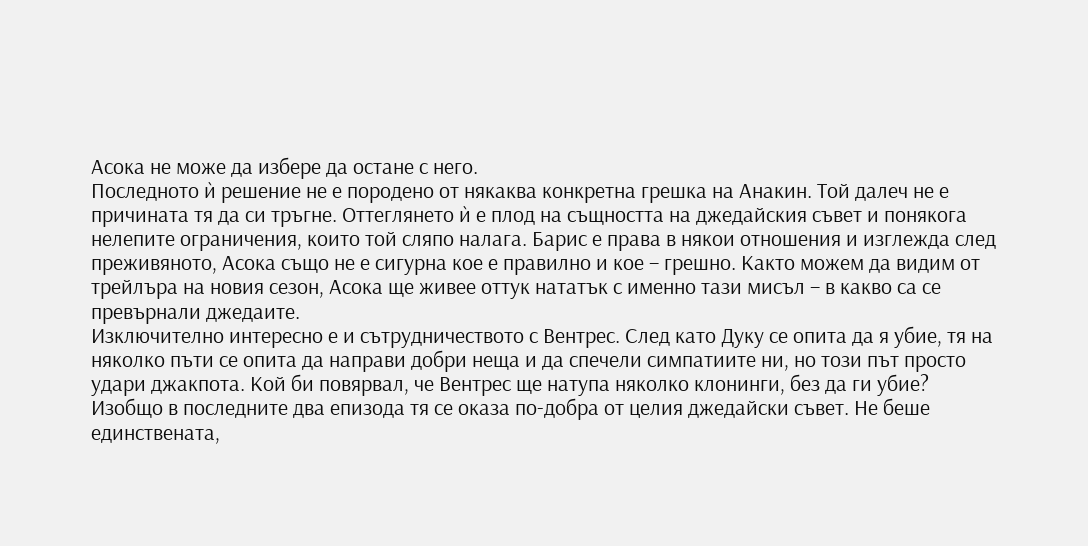Асока не може да избере да остане с него.
Последното ѝ решение не е породено от някаква конкретна грешка на Анакин. Той далеч не е причината тя да си тръгне. Оттеглянето ѝ е плод на същността на джедайския съвет и понякога нелепите ограничения, които той сляпо налага. Барис е права в някои отношения и изглежда след преживяното, Асока също не е сигурна кое е правилно и кое – грешно. Както можем да видим от трейлъра на новия сезон, Асока ще живее оттук нататък с именно тази мисъл – в какво са се превърнали джедаите.
Изключително интересно е и сътрудничеството с Вентрес. След като Дуку се опита да я убие, тя на няколко пъти се опита да направи добри неща и да спечели симпатиите ни, но този път просто удари джакпота. Кой би повярвал, че Вентрес ще натупа няколко клонинги, без да ги убие? Изобщо в последните два епизода тя се оказа по-добра от целия джедайски съвет. Не беше единствената,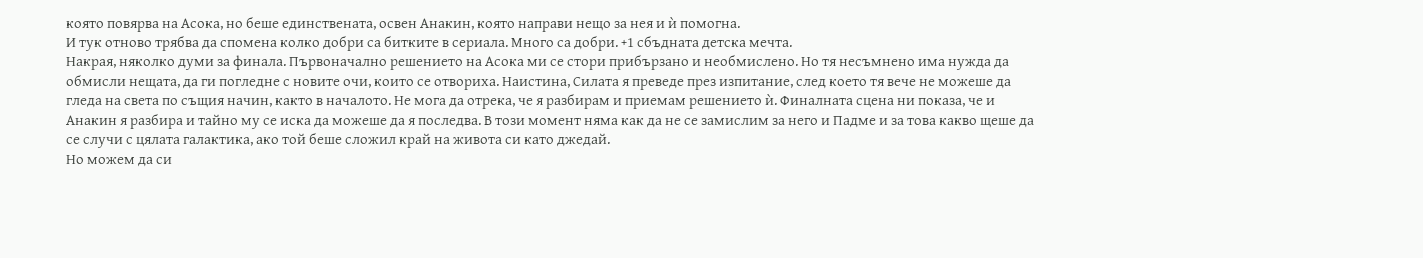която повярва на Асока, но беше единствената, освен Анакин, която направи нещо за нея и ѝ помогна.
И тук отново трябва да спомена колко добри са битките в сериала. Много са добри. +1 сбъдната детска мечта.
Накрая, няколко думи за финала. Първоначално решението на Асока ми се стори прибързано и необмислено. Но тя несъмнено има нужда да обмисли нещата, да ги погледне с новите очи, които се отвориха. Наистина, Силата я преведе през изпитание, след което тя вече не можеше да гледа на света по същия начин, както в началото. Не мога да отрека, че я разбирам и приемам решението ѝ. Финалната сцена ни показа, че и Анакин я разбира и тайно му се иска да можеше да я последва. В този момент няма как да не се замислим за него и Падме и за това какво щеше да се случи с цялата галактика, ако той беше сложил край на живота си като джедай.
Но можем да си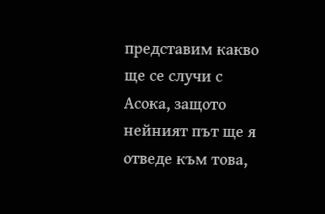представим какво ще се случи с Асока, защото нейният път ще я отведе към това,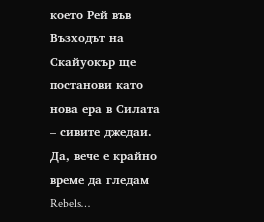което Рей във Възходът на Скайуокър ще постанови като нова ера в Силата – сивите джедаи. Да, вече е крайно време да гледам Rebels…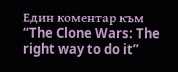Един коментар към “The Clone Wars: The right way to do it”